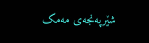شێرپەنجەی مەمک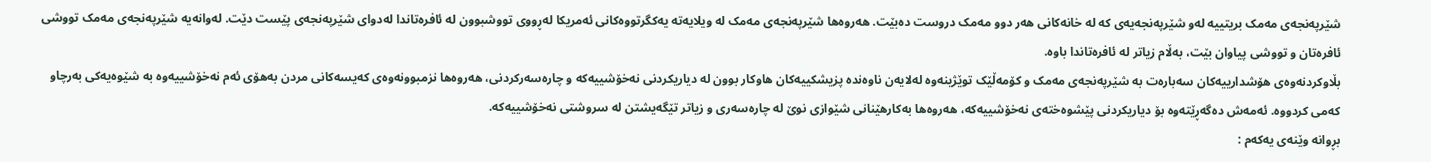شێرپەنجەی مەمک بریتییە لەو شێرپەنجەیەی کە لە خانەکانی هەر دوو مەمک دروست دەبێت. هەروەها شێرپەنجەی مەمک لە ویلایەتە یەکگرتووەکانی ئەمریکا لەڕووی تووشبوون لە ئافرەتاندا لەدوای شێرپەنجەی پێست دێت. لەوانەیە شێرپەنجەی مەمک تووشی ئافرەتان و تووشی پیاوان بێت، بەڵام زیاتر لە ئافرەتاندا باوە.
بڵاوکردنەوەی هۆشدارییەکان سەبارەت بە شێرپەنجەی مەمک و کۆمەڵێک توێژینەوە لەلایەن ناوەندە پزیشکییەکان هاوکار بوون لە دیاریکردنی نەخۆشییەکە و چارەسەرکردنی، هەروەها نزمبوونەوەی کەیسەکانی مردن بەهۆی ئەم نەخۆشییەوە بە شێوەیەکی بەرچاو کەمی کردووە. ئەمەش دەگەڕێتەوە بۆ دیاریکردنی پێشوەختەی نەخۆشییەکە، هەروەها بەکارهێنانی شێوازی نوێ لە چارەسەری و زیاتر تێگەیشتن لە سروشتی نەخۆشییەکە.
بڕوانە وێنەی یەکەم :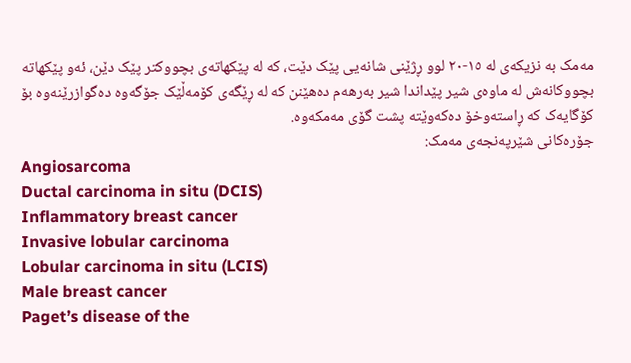مەمک بە نزیکەی لە ١٥-٢٠ لوو ڕژێنی شانەیی پێک دێت، کە لە پێکهاتەی بچووکتر پێک دێن، ئەو پێکهاتە بچووکانەش لە ماوەی شیر پێداندا شیر بەرهەم دەهێنن کە لە ڕێگەی کۆمەڵێک جۆگەوە دەگوازرێنەوە بۆ کۆگایەک کە ڕاستەوخۆ دەکەوێتە پشت گۆی مەمکەوە.
جۆرەکانی شێرپەنجەی مەمک:
Angiosarcoma
Ductal carcinoma in situ (DCIS)
Inflammatory breast cancer
Invasive lobular carcinoma
Lobular carcinoma in situ (LCIS)
Male breast cancer
Paget’s disease of the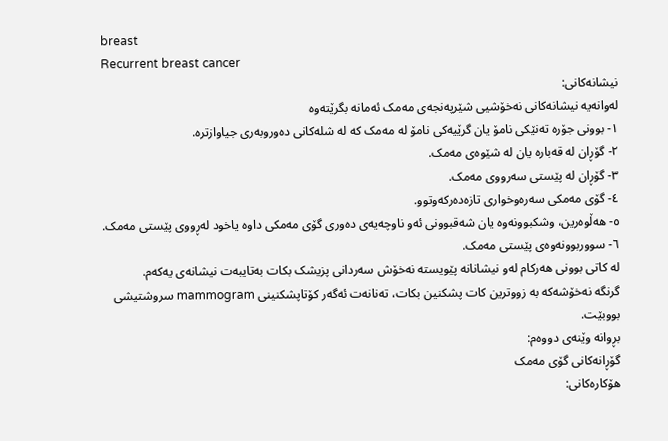breast
Recurrent breast cancer
نیشانەکانی:
لەوانەیە نیشانەکانی نەخۆشیی شێرپەنجەی مەمک ئەمانە بگرێتەوە
١- بوونی جۆرە تەنێکی نامۆ یان گرێیەکی نامۆ لە مەمک کە لە شلەکانی دەوروبەری جیاوازترە.
٢- گۆڕان لە قەبارە یان لە شێوەی مەمک.
٣- گۆڕان لە پێستی سەرووی مەمک.
٤- گۆی مەمکی سەرەوخواری تازەدەرکەوتوو.
٥- هەڵوەرین، وشکبوونەوە یان شەقبوونی ئەو ناوچەیەی دەوری گۆی مەمکی داوە یاخود لەڕووی پێستی مەمک.
٦- سووربوونەوەی پێستی مەمک.
لە کاتی بوونی هەرکام لەو نیشانانە پێویستە نەخۆش سەردانی پزیشک بکات بەتایبەت نیشانەی یەکەم.
گرنگە نەخۆشەکە بە زووترین کات پشکنین بکات، تەنانەت ئەگەر کۆتاپشکنینی mammogram سروشتیشی بووبێت.
بڕوانە وێنەی دووەم:
گۆڕانەکانی گۆی مەمک
هۆکارەکانی: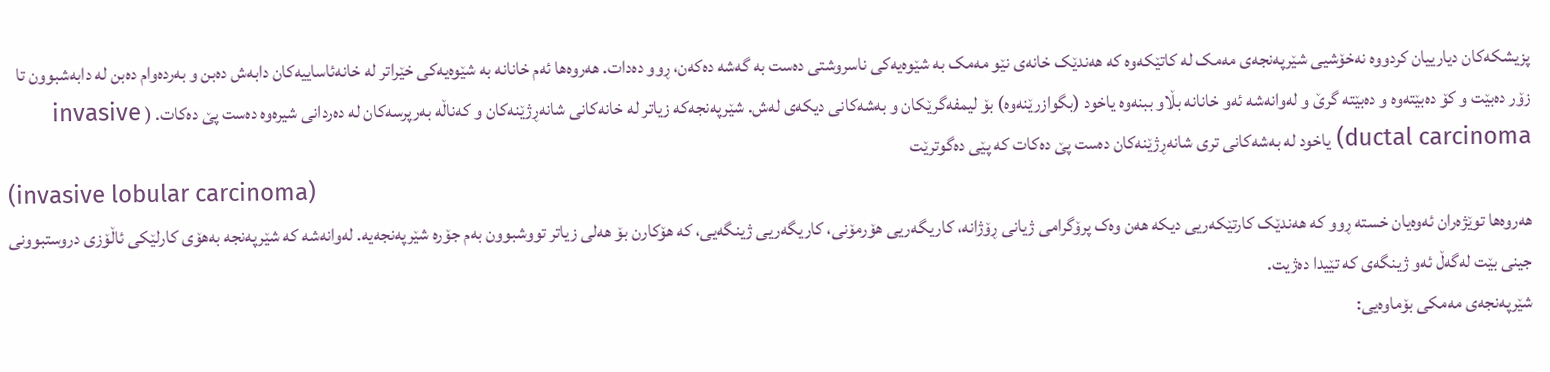پزیشکەکان دیارییان کردووە نەخۆشیی شێرپەنجەی مەمک لە کاتێکەوە کە هەندێک خانەی نێو مەمک بە شێوەیەکی ناسروشتی دەست بە گەشە دەکەن، ڕوو دەدات. هەروەها ئەم خانانە بە شێوەیەکی خێراتر لە خانەئاساییەکان دابەش دەبن و بەردەوام دەبن لە دابەشبوون تا زۆر دەبێت و کۆ دەبێتەوە و دەبێتە گرێ و لەوانەشە ئەو خانانە بڵاو ببنەوە یاخود (بگوازرێنەوە) بۆ لیمفەگرێکان و بەشەکانی دیکەی لەش. شێرپەنجەکە زیاتر لە خانەکانی شانەڕژێنەکان و کەناڵە بەرپرسەکان لە دەردانی شیرەوە دەست پێ دەکات. ( invasive ductal carcinoma) یاخود لە بەشەکانی تری شانەڕژێنەکان دەست پێ دەکات کە پێی دەگوترێت
(invasive lobular carcinoma)
هەروەها توێژەران ئەوەیان خستە ڕوو کە هەندێک کارتێکەریی دیکە هەن وەک پرۆگرامی ژیانی ڕۆژانە، کاریگەریی هۆرمۆنی، کاریگەریی ژینگەیی، کە هۆکارن بۆ هەلی زیاتر تووشبوون بەم جۆرە شێرپەنجەیە. لەوانەشە کە شێرپەنجە بەهۆی کارلێکی ئاڵۆزی دروستبوونی جینی بێت لەگەڵ ئەو ژینگەی کە تێیدا دەژیت.
شێرپەنجەی مەمکی بۆماوەیی: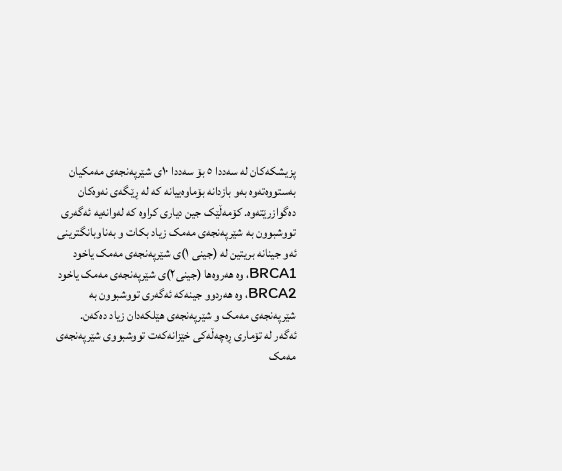پزیشکەکان لە سەددا ٥ بۆ سەددا ١٠ی شێرپەنجەی مەمکیان بەستووەتەوە بەو بازدانە بۆماوەییانە کە لە ڕێگەی نەوەکان دەگوازرێتەوە. کۆمەڵێک جین دیاری کراوە کە لەوانەیە ئەگەری تووشبوون بە شێرپەنجەی مەمک زیاد بکات و بەناوبانگترینی ئەو جینانە بریتین لە (جینی ١)ی شێرپەنجەی مەمک یاخود BRCA1، وە هەروەها (جینی٢)ی شێرپەنجەی مەمک یاخود BRCA2، وە هەردوو جینەکە ئەگەری تووشبوون بە شێرپەنجەی مەمک و شێرپەنجەی هێلکەدان زیاد دەکەن.
ئەگەر لە تۆماری ڕەچەڵەکی خێزانەکەت تووشبووی شێرپەنجەی مەمک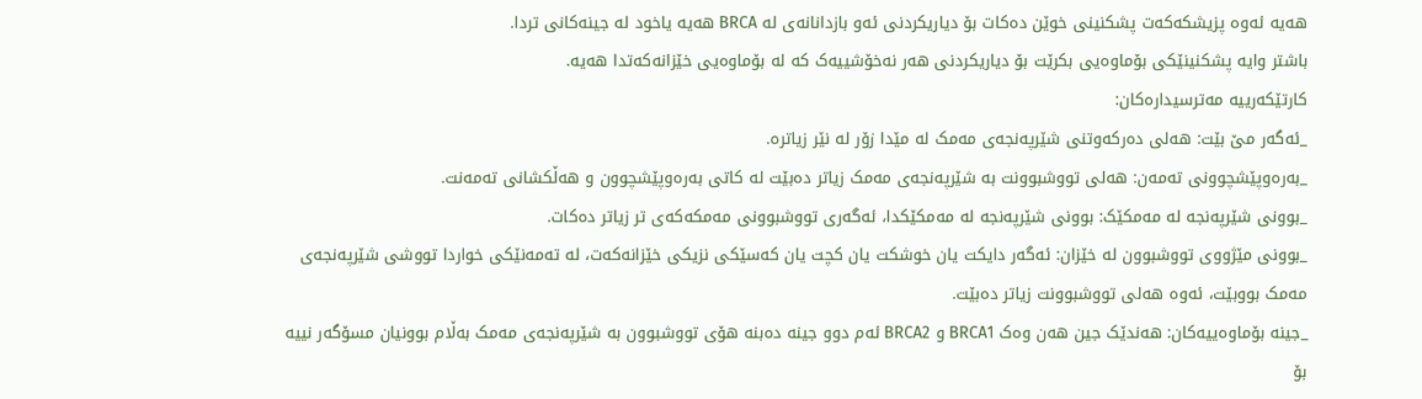هەیە ئەوە پزیشکەکەت پشکنینی خوێن دەکات بۆ دیاریکردنی ئەو بازدانانەی لە BRCA هەیە یاخود لە جینەکانی تردا.
باشتر وایە پشکنینێکی بۆماوەیی بکرێت بۆ دیاریکردنی هەر نەخۆشییەک کە لە بۆماوەیی خێزانەکەتدا هەیە.
کارتێکەرییە مەترسیدارەکان:
_ئەگەر مێ بێت: هەلی دەرکەوتنی شێرپەنجەی مەمک لە مێدا زۆر لە نێر زیاترە.
_بەرەوپێشچوونی تەمەن: هەلی تووشبوونت بە شێرپەنجەی مەمک زیاتر دەبێت لە کاتی بەرەوپێشچوون و هەڵکشانی تەمەنت.
_بوونی شێرپەنجە لە مەمکێک: بوونی شێرپەنجە لە مەمکێکدا، ئەگەری تووشبوونی مەمکەکەی تر زیاتر دەکات.
_بوونی مێژووی تووشبوون لە خێزان: ئەگەر دایکت یان خوشکت یان کچت یان کەسێکی نزیکی خێزانەکەت، لە تەمەنێکی خواردا تووشی شێرپەنجەی مەمک بووبێت، ئەوە هەلی تووشبوونت زیاتر دەبێت.
_جینە بۆماوەییەکان: هەندێک جین هەن وەک BRCA1 و BRCA2 ئەم دوو جینە دەبنە هۆی تووشبوون بە شێرپەنجەی مەمک بەڵام بوونیان مسۆگەر نییە بۆ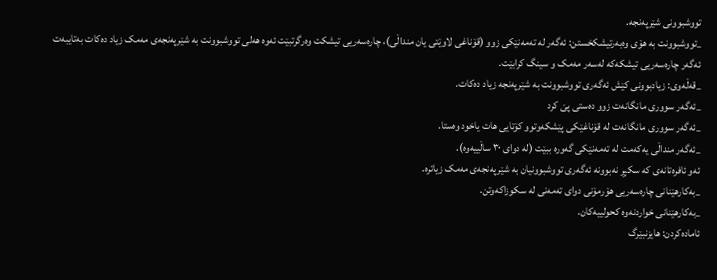تووشبوونی شێرپەنجە.
_تووشبوونت بە هۆی وەبەرتیشکخستن: ئەگەر لە تەمەنێکی زوو (قۆناغی لاوێتی یان منداڵی)، چارەسەریی تیشکت وەرگرتبێت ئەوە هەلی تووشبوونت بە شێرپەنجەی مەمک زیاد دەکات بەتایبەت ئەگەر چارەسەریی تیشکەکە لەسەر مەمک و سینگ کرابێت.
_قەڵەوی: زیادبوونی کێش ئەگەری تووشبوونت بە شێرپەنجە زیاد دەکات.
_ئەگەر سووری مانگانەت زوو دەستی پێ کرد
_ئەگەر سووری مانگانەت لە قۆناغێکی پێشکەوتوو کۆتایی هات یاخود وەستا.
_ئەگەر منداڵی یەکەمت لە تەمەنێکی گەورە ببێت (لە دوای ٣٠ ساڵییەوە).
ئەو ئافرەتانەی کە سکپڕ نەبوونە ئەگەری تووشبوونیان بە شێرپەنجەی مەمک زیاترە.
_بەکارهێنانی چارەسەریی هۆرمۆنی دوای تەمەنی لە سکوزاکەوتن.
_بەکارهێنانی خواردنەوە کحولییەکان.
ئامادەکردن: هایزنبێرگ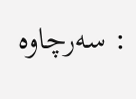سەرچاوە :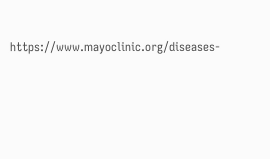https://www.mayoclinic.org/diseases-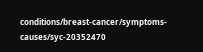conditions/breast-cancer/symptoms-causes/syc-20352470